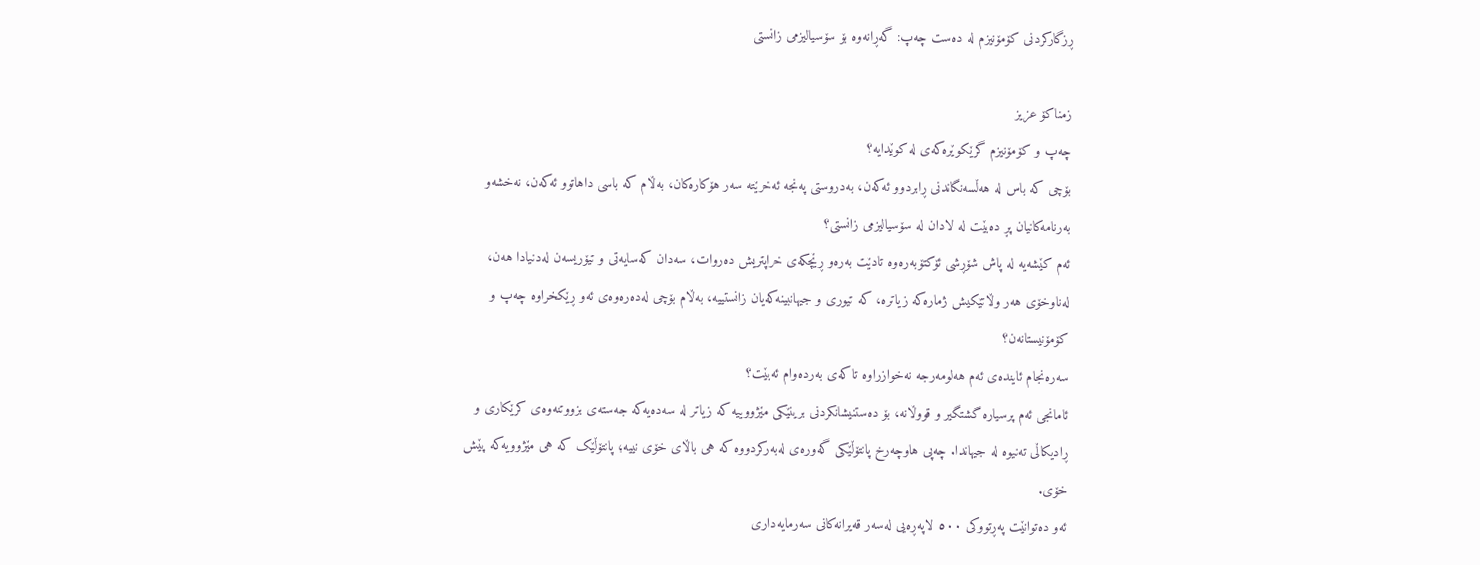ڕزگارکردنی کۆمۆنیزم لە دەست چەپ: گەڕانەوە بۆ سۆسیالیزمی زانستی

زمناکۆ عزیز
چەپ و کۆمۆنیزم گرێکوێرەکەی لە کوێدایە؟
بۆچی کە باس لە هەڵسەنگاندنی ڕابردوو ئەکەن، بەدروستی پەنجە ئەخرێتە سەر هۆکارەکان، بەڵام کە باسی داهاتوو ئەکەن، نەخشەو بەرنامەکانیان پڕ دەبێت لە لادان لە سۆسیالیزمی زانستی؟
ئەم کێشەیە لە پاش شۆڕشی ئۆکتۆبەرەوە تادێت بەرەو ڕێچکەی خراپتریش دەروات، سەدان کەسایەتی و تیۆریسەن لەدنیادا هەن، لەناوخۆی هەر وڵاتێکیش ژمارەکە زیاترە، کە تیوری و جیهانبینەکەیان زانستییە، بەڵام بۆچی لەدەرەوەی ئەو ڕێکخراوە چەپ و کۆمۆنیستانەن؟
سەرەنجام ئایندەی ئەم هەلومەرجە نەخوازراوە تاکەی بەردەوام ئەبێت؟
ئامانجی ئەم پرسیارە گشتگیر و قووڵانە، بۆ دەستنیشانکردنی برینێکی مێژووییە کە زیاتر لە سەدەیەکە جەستەی بزووتنەوەی کرێکاری و ڕادیکاڵی تەنیوە لە جیهاندا. چەپی هاوچەرخ پانتۆڵێکی گەورەی لەبەرکردووە کە هی باڵای خۆی نییە؛ پانتۆڵێک کە هی مێژوویەکە پێش خۆی.
ئەو دەتوانێت پەڕتووکی ٥٠٠ لاپەڕەیی لەسەر قەیرانەکانی سەرمایەداری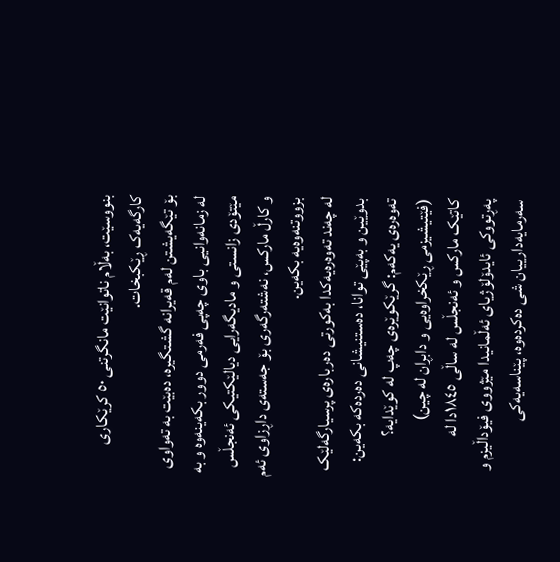بنووسێت، بەڵام ناتوانێت مانگرتنی ٥٠ کرێکاری کارگەیەک ڕێکبخات.
بۆ تێگەیشتن لەم قەیرانە گشتگیرە، دەبێت بە تەواوی لە زمانەوانیی باوی چەپی فەرمی دوور بکەینەوە و بە مێتۆدی زانستی و مادیگەرایی دیالێکتیکی ئەنجڵس و کارڵ مارکس، نەشتەرگەری بۆ جەستەی داڕزاوی ئەم بزووتنەوەیە بکەین.
لە چەند تەوەرەیەکدا بەکورتی دەربارەی پرسیارگەلێک بدوێین و بەپێی توانا، دەستنیشانی دەردەکە بکەین:
تەوەرەی یەکەم: گرێکوێرەی چەپ لە کوێدایە؟ (فێتیشیزمی ڕێکخراوەیی و دابڕان لە چین)
کاتێک مارکس و ئەنجڵس لە ساڵی ١٨٤٥دا لە پەڕتووکی ئایدۆلۆژیای ئەڵمانیدا مێژووی فیۆداڵیزم و سەرمایەدارییان شی دەکردەوە، پێناسەیەکی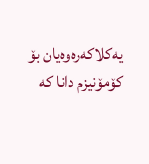یەکلاکەرەوەیان بۆ کۆمۆنیزم دانا کە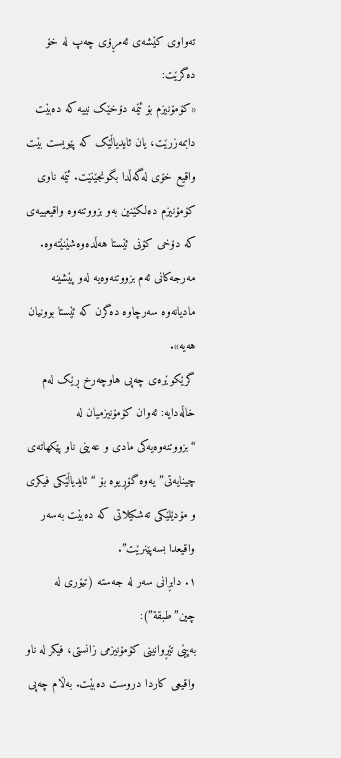تەواوی کێشەی ئەمڕۆی چەپ لە خۆ دەگرێت:
«کۆمۆنیزم بۆ ئێمە دۆخێک نییە کە دەبێت دابمەزرێت، یان ئایدیاڵێک کە پێویست بێت واقیع خۆی لەگەڵدا بگونجێنێت. ئێمە ناوی کۆمۆنیزم دەلکێنین بەو بزووتنەوە واقیعییەی کە دۆخی کۆنی ئێستا هەڵدەوەشێنێتەوە.
مەرجەکانی ئەم بزووتنەوەیە لەو پێشینە مادیانەوە سەرچاوە دەگرن کە ئێستا بوونیان هەیە».
گرێکوێرەی چەپی هاوچەرخ ڕێک لەم خاڵەدایە: ئەوان کۆمۆنیزمیان لە “بزووتنەوەیەکی مادی و عەینی ناو پێکهاتەی چینایەتی”یەوە گۆڕیوە بۆ “ئایدیاڵێکی فیکری و مۆدێلێکی تەشکیلاتی کە دەبێت بەسەر واقیعدا بسەپێنرێت”.
١. دابڕانی سەر لە جەستە (تیۆری لە چین”طبقة”):
بەپێی تێڕوانینی کۆمۆنیزمی زانستی، فیکر لە ناو واقیعی کاردا دروست دەبێت. بەڵام چەپی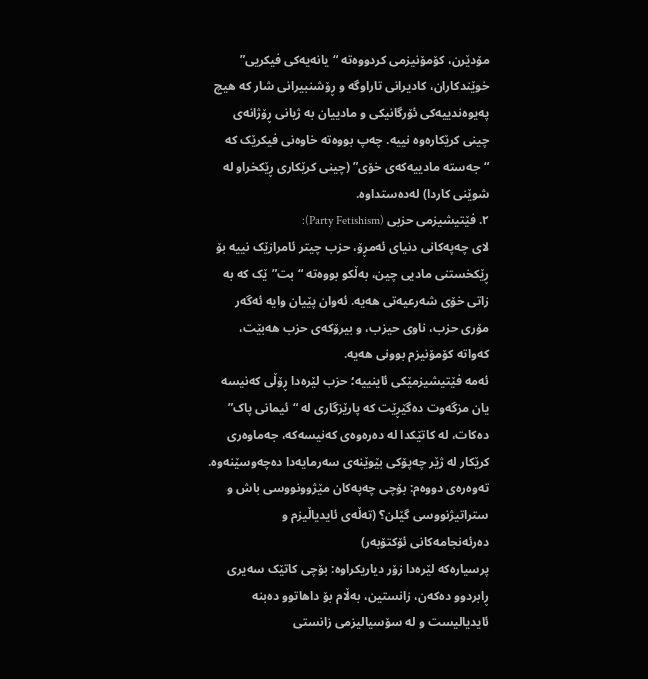مۆدێرن، کۆمۆنیزمی کردووەتە “یانەیەکی فیکریی” خوێندکاران، کادیرانی تاراوگە و ڕۆشنبیرانی شار کە هیچ پەیوەندییەکی ئۆرگانیکی و مادییان بە ژیانی ڕۆژانەی چینی کرێکارەوە نییە. چەپ بووەتە خاوەنی فیکرێک کە “جەستە مادییەکەی خۆی” (چینی کرێکاری ڕێکخراو لە شوێنی کاردا) لەدەستداوە.
٢. فێتیشیزمی حزبی (Party Fetishism):
لای چەپەکانی دنیای ئەمڕۆ، حزب چیتر ئامرازێک نییە بۆ ڕێکخستنی مادیی چین، بەڵکو بووەتە “بت”ێک کە بە زاتی خۆی شەرعیەتی هەیە. ئەوان پێیان وایە ئەگەر مۆری حزب، ناوی حیزب، و بیرۆکەی حزب هەبێت، کەواتە کۆمۆنیزم بوونی هەیە.
ئەمە فێتیشیزمێکی ئاینییە؛ حزب لێرەدا ڕۆڵی کەنیسە یان مزگەوت دەگێڕێت کە پارێزگاری لە “ئیمانی پاک” دەکات، لە کاتێکدا لە دەرەوەی کەنیسەکە، جەماوەری کرێکار لە ژێر چەپۆکی بێوێنەی سەرمایەدا دەچەوسێنەوە.
تەوەرەی دووەم: بۆچی چەپەکان مێژوونووسی باش و ستراتیژنووسی گێلن؟ (تەڵەی ئایدیاڵیزم و دەرئەنجامەکانی ئۆکتۆبەر)
پرسیارەکە لێرەدا زۆر دیاریکراوە: بۆچی کاتێک سەیری ڕابردوو دەکەن، زانستین، بەڵام بۆ داهاتوو دەبنە ئایدیالیست و لە سۆسیالیزمی زانستی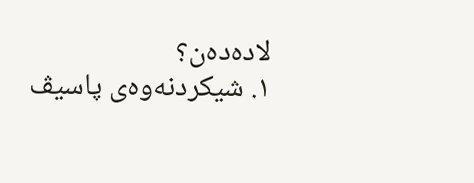لادەدەن؟
١. شیکردنەوەی پاسیڤ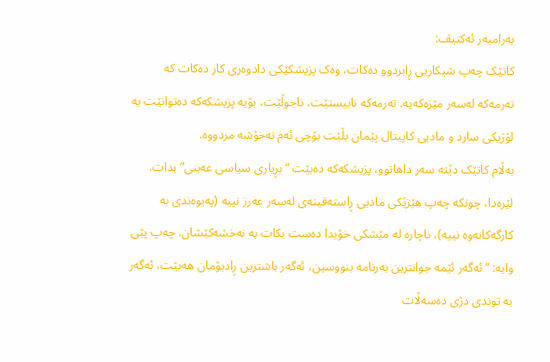بەرامبەر ئەکتیڤ:
کاتێک چەپ شیکاریی ڕابردوو دەکات، وەک پزیشکێکی دادوەری کار دەکات کە تەرمەکە لەسەر مێزەکەیە. تەرمەکە نابیستێت، ناجوڵێت، بۆیە پزیشکەکە دەتوانێت بە لۆژیکی سارد و مادیی کاپیتال پێمان بڵێت بۆچی ئەم نەخۆشە مردووە.
بەڵام کاتێک دێتە سەر داهاتوو، پزیشکەکە دەبێت “بڕیاری سیاسی عەینی” بدات. لێرەدا، چونکە چەپ هێزێکی مادیی ڕاستەقینەی لەسەر عەرز نییە (پەیوەندی بە کارگەکانەوە نییە)، ناچارە لە مێشکی خۆیدا دەست بکات بە نەخشەکێشان. چەپ پێی وایە: “ئەگەر ئێمە جوانترین بەرنامە بنووسین، ئەگەر باشترین ڕادیۆمان هەبێت، ئەگەر بە توندی دژی دەسەڵات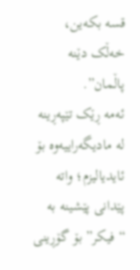قسە بکەین، خەڵک دێنە پاڵمان”.
ئەمە ڕێک تێپەڕینە لە مادیگەراییەوە بۆ ئایدیالیزم؛ واتە پێدانی پێشینە بە “فیکر” بۆ گۆڕینی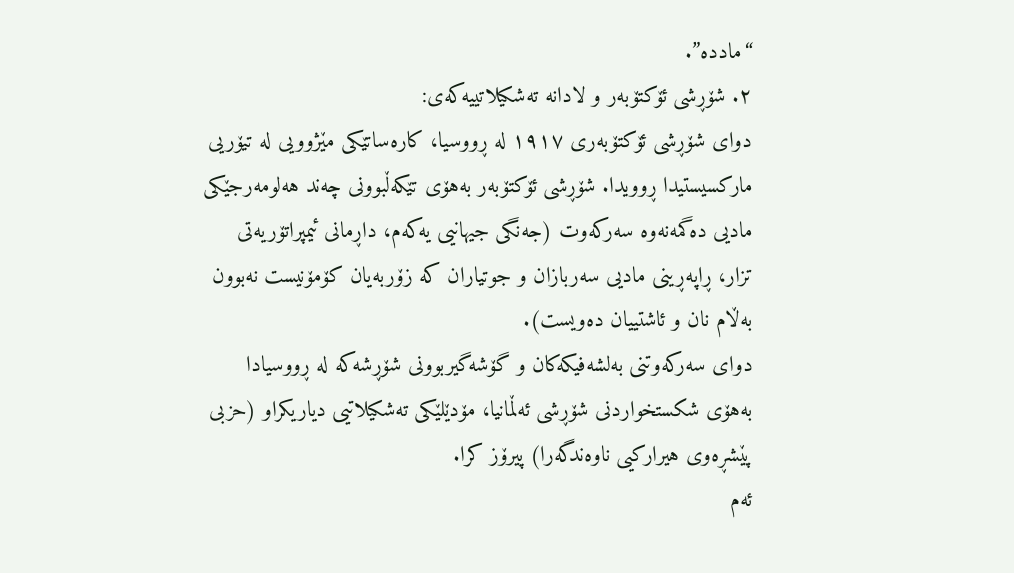“ماددە”.
٢. شۆڕشی ئۆکتۆبەر و لادانە تەشکیلاتییەکەی:
دوای شۆڕشی ئۆکتۆبەری ١٩١٧ لە ڕووسیا، کارەساتێکی مێژوویی لە تیۆریی مارکسیستیدا ڕوویدا. شۆڕشی ئۆکتۆبەر بەهۆی تێکەڵبوونی چەند هەلومەرجێکی مادیی دەگمەنەوە سەرکەوت (جەنگی جیهانیی یەکەم، داڕمانی ئیمپراتۆریەتی تزار، ڕاپەڕینی مادیی سەربازان و جوتیاران کە زۆربەیان کۆمۆنیست نەبوون بەڵام نان و ئاشتییان دەویست).
دوای سەرکەوتنی بەلشەفیکەکان و گۆشەگیربوونی شۆڕشەکە لە ڕووسیادا بەهۆی شکستخواردنی شۆڕشی ئەڵمانیا، مۆدێلێکی تەشکیلاتیی دیاریکراو (حزبی پێشڕەوی هیرارکیی ناوەندگەرا) پیرۆز کرا.
ئەم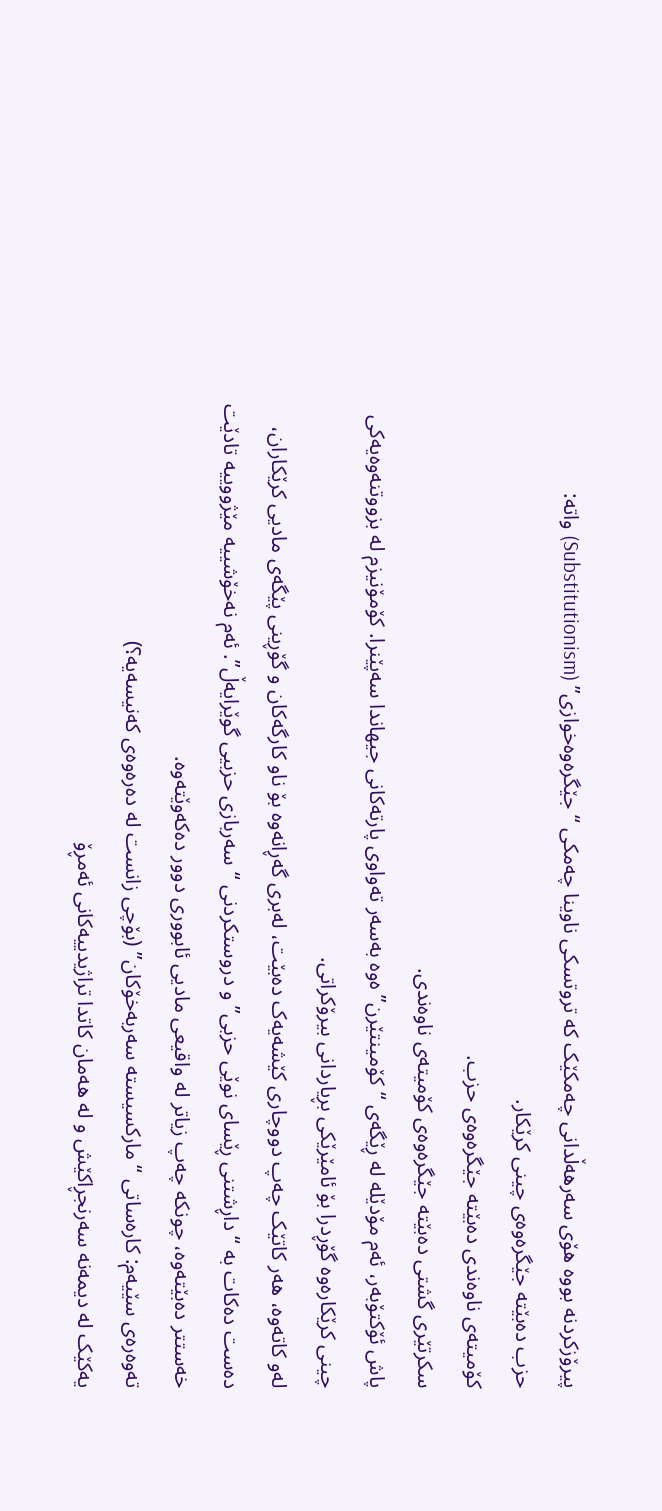پیرۆزکردنە بووە هۆی سەرهەڵدانی چەمکێک کە تروتسکی ناوینا چەمکی “جێگرەوەخوازی” (Substitutionism) واتە:
حزب دەبێتە جێگرەوەی چینی کرێکار.
کۆمیتەی ناوەندی دەبێتە جێگرەوەی حزب.
سکرتێری گشتی دەبێتە جێگرەوەی کۆمیتەی ناوەندی.
پاش ئۆکتۆبەر، ئەم مۆدێلە لە ڕێگەی “کۆمینتێرن”ەوە بەسەر تەواوی پارتەکانی جیهاندا سەپێنرا. کۆمۆنیزم لە بزووتنەوەیەکی چینی کرێکارەوە گۆڕدرا بۆ ئامێرێکی بڕیاردانی بیرۆکراتی.
لەو کاتەوە، هەر کاتێک چەپ دووچاری کێشەیەک دەبێت، لەبری گەڕانەوە بۆ ناو کارگەکان و گۆڕینی پێگەی مادیی کرێکاران، دەست دەکات بە “داڕشتنی ڕێسای نوێی حزبی” و دروستکردنی “سەربازی حزبیی گوێرایەڵ”. ئەم نەخۆشییە مێژووییە تادێت خەستتر دەبێتەوە، چونکە چەپ زیاتر لە واقیعی مادیی ئابووری دوور دەکەوێتەوە.
تەوەرەی سێیەم: کارەساتی “مارکسیستە سەربەخۆکان” (بۆچی زانست لە دەرەوەی کەنیسەیە؟)
یەکێک لە دیمەنە سەرنجڕاکێش و لە هەمان کاتدا تراژیدییەکانی ئەمڕۆ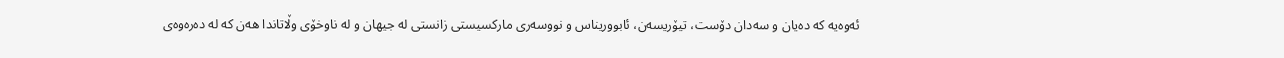ئەوەیە کە دەیان و سەدان دۆست، تیۆریسەن، ئابووریناس و نووسەری مارکسیستی زانستی لە جیهان و لە ناوخۆی وڵاتاندا هەن کە لە دەرەوەی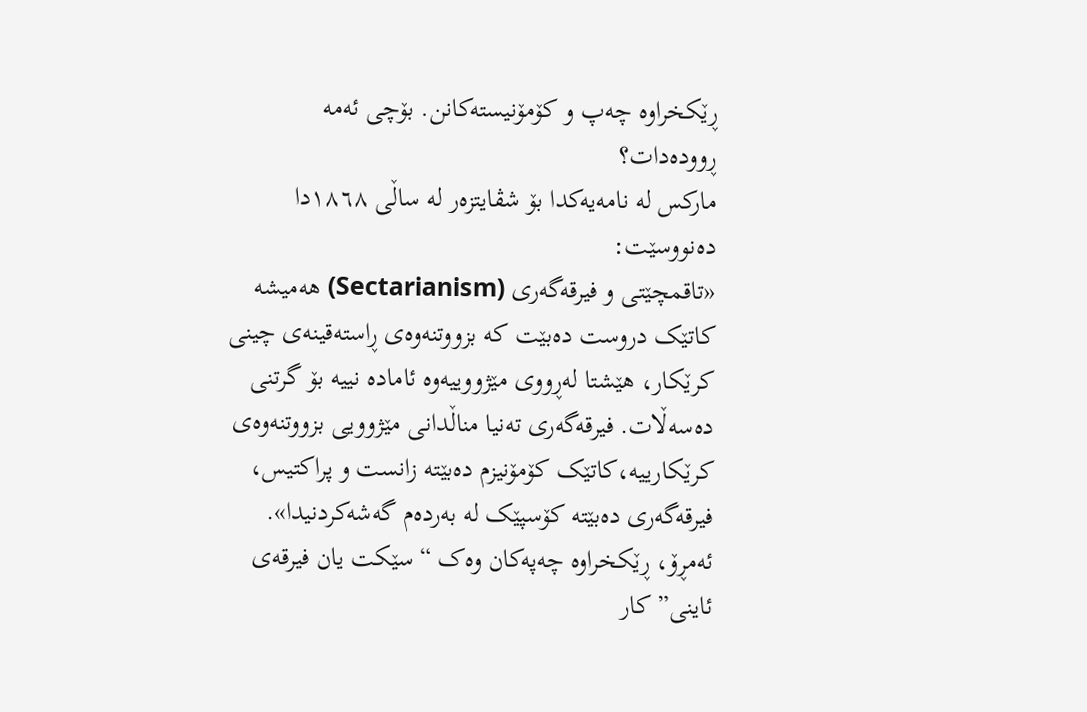ڕێکخراوە چەپ و کۆمۆنیستەکانن. بۆچی ئەمە ڕوودەدات؟
مارکس لە نامەیەکدا بۆ شڤایتزەر لە ساڵی ١٨٦٨دا دەنووسێت:
«تاقمچێتی و فیرقەگەری (Sectarianism) هەمیشە کاتێک دروست دەبێت کە بزووتنەوەی ڕاستەقینەی چینی کرێکار، هێشتا لەڕووی مێژووییەوە ئامادە نییە بۆ گرتنی دەسەڵات. فیرقەگەری تەنیا مناڵدانی مێژوویی بزووتنەوەی کرێکارییە،کاتێک کۆمۆنیزم دەبێتە زانست و پراکتیس، فیرقەگەری دەبێتە کۆسپێک لە بەردەم گەشەکردنیدا».
ئەمڕۆ، ڕێکخراوە چەپەکان وەک “سێکت یان فیرقەی ئاینی” کار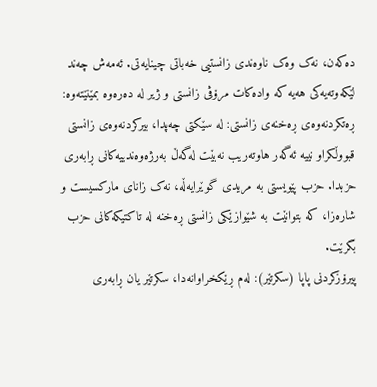دەکەن، نەک وەک ناوەندی زانستیی خەباتی چینایەتی. ئەمەش چەند لێکەوتەیەکی هەیە کە وادەکات مرۆڤی زانستی و ژیر لە دەرەوە بمێنێتەوە:
ڕەتکردنەوەی ڕەخنەی زانستی: لە سێکتی چەپدا، بیرکردنەوەی زانستی قبووڵکراو نییە ئەگەر هاوتەریب نەبێت لەگەڵ بەرژەوەندییەکانی ڕابەری حزبدا. حزب پێویستی بە مریدی گوێرایەڵە، نەک زانای مارکسیست و شارەزا، کە بتوانێت بە شێوازێکی زانستی ڕەخنە لە تاکتیکەکانی حزب بگرێت.
پیرۆزکردنی پاپا (سکرتێر): لەم ڕێکخراوانەدا، سکرتێر یان ڕابەری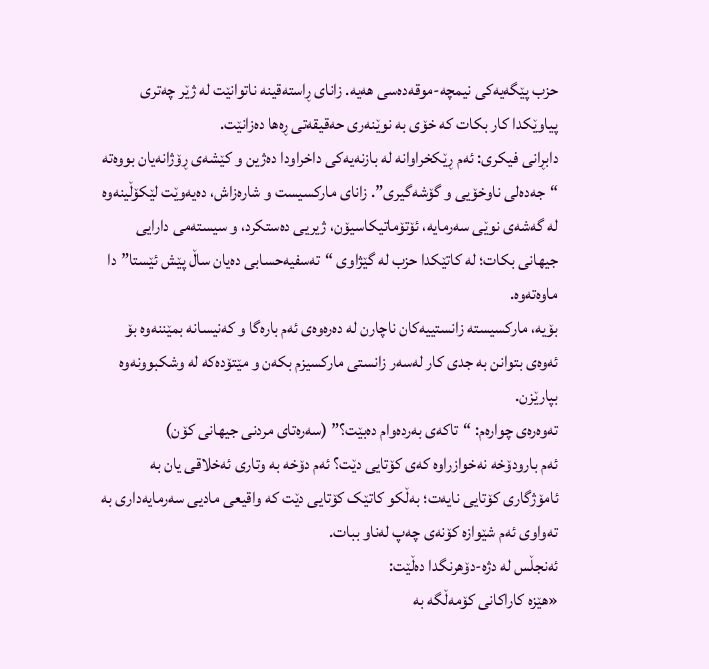حزب پێگەیەکی نیمچە-موقەدەسی هەیە. زانای ڕاستەقینە ناتوانێت لە ژێر چەتری پیاوێکدا کار بکات کە خۆی بە نوێنەری حەقیقەتی ڕەها دەزانێت.
دابڕانی فیکری: ئەم ڕێکخراوانە لە بازنەیەکی داخراودا دەژین و کێشەی ڕۆژانەیان بووەتە “جەدەلی ناوخۆیی و گۆشەگیری”. زانای مارکسیست و شارەزاش، دەیەوێت لێکۆڵینەوە لە گەشەی نوێی سەرمایە، ئۆتۆماتیکاسیۆن، ژیریی دەستکرد، و سیستەمی دارایی جیهانی بکات؛ لە کاتێکدا حزب لە گێژاوی “تەسفیەحسابی دەیان ساڵ پێش ئێستا”دا ماوەتەوە.
بۆیە، مارکسیستە زانستییەکان ناچارن لە دەرەوەی ئەم بارەگا و کەنیسانە بمێننەوە بۆ ئەوەی بتوانن بە جدی کار لەسەر زانستی مارکسیزم بکەن و مێتۆدەکە لە وشکبوونەوە بپارێزن.
تەوەرەی چوارەم: “تاکەی بەردەوام دەبێت؟” (سەرەتای مردنی جیهانی کۆن)
ئەم بارودۆخە نەخوازراوە کەی کۆتایی دێت؟ ئەم دۆخە بە وتاری ئەخلاقی یان بە ئامۆژگاری کۆتایی نایەت؛ بەڵکو کاتێک کۆتایی دێت کە واقیعی مادیی سەرمایەداری بە تەواوی ئەم شێوازە کۆنەی چەپ لەناو ببات.
ئەنجڵس لە دژە-دۆهرنگدا دەڵێت:
«هێزە کاراکانی کۆمەڵگە بە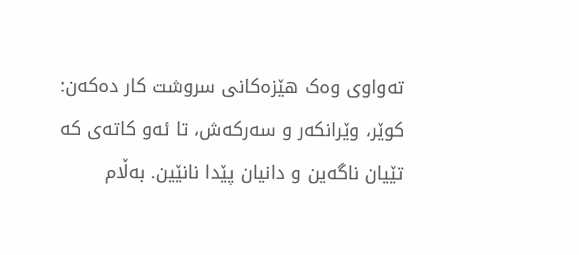تەواوی وەک هێزەکانی سروشت کار دەکەن: کوێر، وێرانکەر و سەرکەش، تا ئەو کاتەی کە تێیان ناگەین و دانیان پێدا نانێین. بەڵام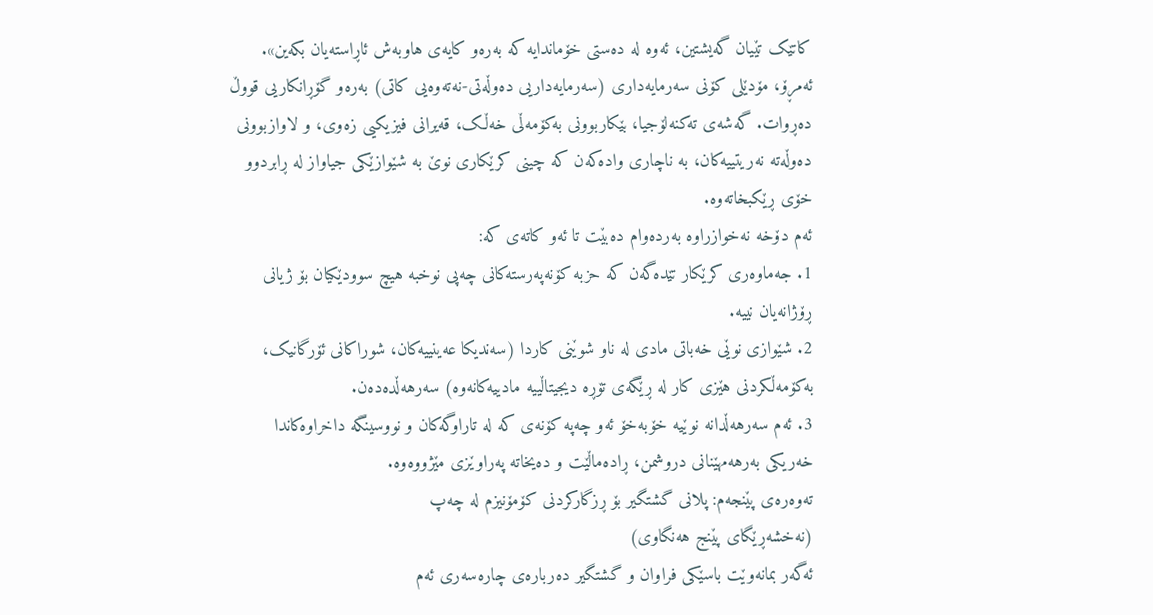کاتێک تێیان گەیشتین، ئەوە لە دەستی خۆماندایە کە بەرەو کایەی هاوبەش ئاڕاستەیان بکەین».
ئەمڕۆ، مۆدێلی کۆنی سەرمایەداری (سەرمایەداریی دەوڵەتی-نەتەوەیی کاتی) بەرەو گۆڕانکاریی قووڵ دەڕوات. گەشەی تەکنەلۆجیا، بێکاربوونی بەکۆمەڵی خەڵک، قەیرانی فیزیکیی زەوی، و لاوازبوونی دەوڵەتە نەریتییەکان، بە ناچاری وادەکەن کە چینی کرێکاری نوێ بە شێوازێکی جیاواز لە ڕابردوو خۆی ڕێکبخاتەوە.
ئەم دۆخە نەخوازراوە بەردەوام دەبێت تا ئەو کاتەی کە:
1. جەماوەری کرێکار تێدەگەن کە حزبە کۆنەپەرستەکانی چەپی نوخبە هیچ سوودێکیان بۆ ژیانی ڕۆژانەیان نییە.
2. شێوازی نوێی خەباتی مادی لە ناو شوێنی کاردا (سەندیکا عەینییەکان، شوراکانی ئۆرگانیک، بەکۆمەڵکردنی هێزی کار لە ڕێگەی تۆڕە دیجیتاڵییە مادییەکانەوە) سەرهەڵدەدەن.
3. ئەم سەرهەڵدانە نوێیە خۆبەخۆ ئەو چەپە کۆنەی کە لە تاراوگەکان و نووسینگە داخراوەکاندا خەریکی بەرهەمهێنانی دروشمن، ڕادەماڵێت و دەیخاتە پەراوێزی مێژووەوە.
تەوەرەی پێنجەم: پلانی گشتگیر بۆ ڕزگارکردنی کۆمۆنیزم لە چەپ
(نەخشەڕێگای پێنج هەنگاوی)
ئەگەر بمانەوێت باسێکی فراوان و گشتگیر دەربارەی چارەسەری ئەم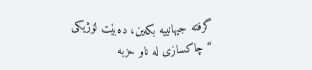گرفتە جیهانییە بکەین، دەبێت لۆژیکی “چاکسازی لە ناو حزبە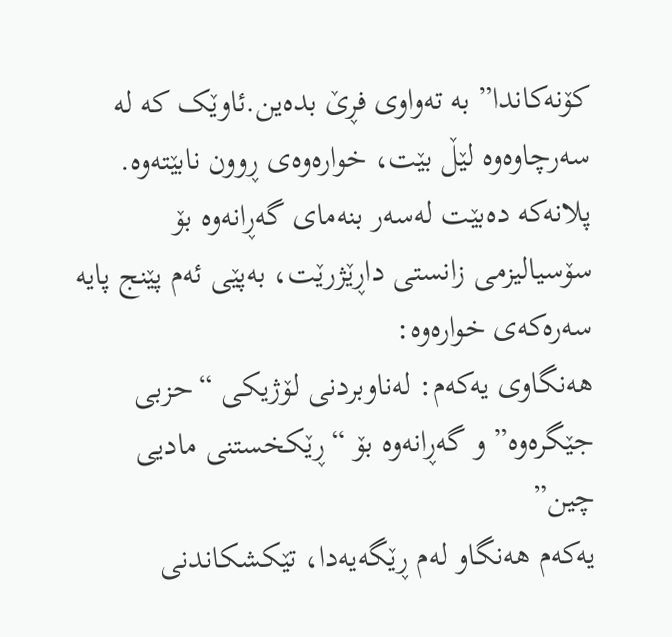کۆنەکاندا” بە تەواوی فڕێ بدەین.ئاوێک کە لە سەرچاوەوە لێڵ بێت، خوارەوەی ڕوون نابێتەوە. پلانەکە دەبێت لەسەر بنەمای گەڕانەوە بۆ سۆسیالیزمی زانستی داڕێژرێت، بەپێی ئەم پێنج پایە سەرەکەی خوارەوە:
هەنگاوی یەکەم: لەناوبردنی لۆژیکی “حزبی جێگرەوە” و گەڕانەوە بۆ “ڕێکخستنی مادیی چین”
یەکەم هەنگاو لەم ڕێگەیەدا، تێکشکاندنی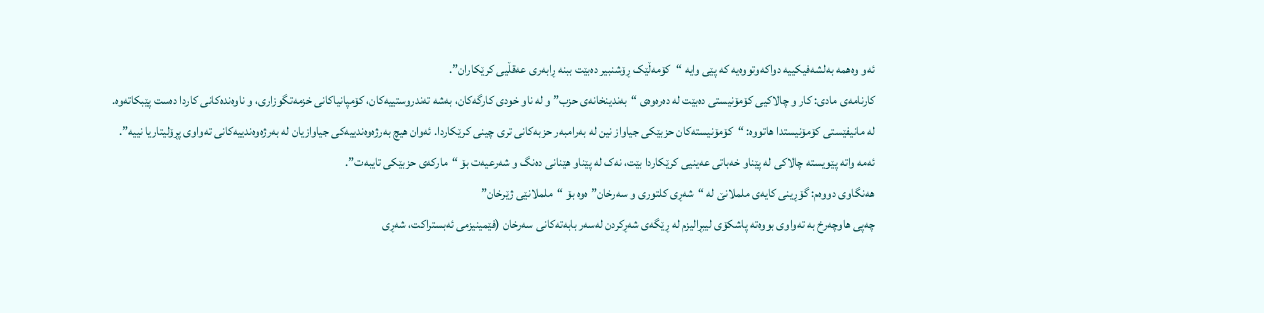ئەو وەهمە بەلشەفیکییە دواکەوتووەیە کە پێی وایە “کۆمەڵێک ڕۆشنبیر دەبێت ببنە ڕابەری عەقڵیی کرێکاران”.
کارنامەی مادی: کار و چالاکیی کۆمۆنیستی دەبێت لە دەرەوەی “بەندینخانەی حزب” و لە ناو خودی کارگەکان، بەشە تەندروستییەکان، کۆمپانیاکانی خزمەتگوزاری، و ناوەندەکانی کاردا دەست پێبکاتەوە.
لە مانیفێستی کۆمۆنیستدا هاتووە: “کۆمۆنیستەکان حزبێکی جیاواز نین لە بەرامبەر حزبەکانی تری چینی کرێکاردا. ئەوان هیچ بەرژەوەندییەکی جیاوازیان لە بەرژەوەندییەکانی تەواوی پڕۆلیتاریا نییە”.
ئەمە واتە پێویستە چالاکی لە پێناو خەباتی عەینیی کرێکاردا بێت، نەک لە پێناو هێنانی دەنگ و شەرعیەت بۆ “مارکەی حزبێکی تایبەت”.
هەنگاوی دووەم: گۆڕینی کایەی ململانێ لە “شەڕی کلتوری و سەرخان”ەوە بۆ “ململانێی ژێرخان”
چەپی هاوچەرخ بە تەواوی بووەتە پاشکۆی لیبڕالیزم لە ڕێگەی شەڕکردن لەسەر بابەتەکانی سەرخان (فێمینیزمی ئەبستراکت، شەڕی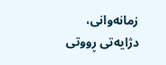زمانەوانی، دژایەتی ڕووتی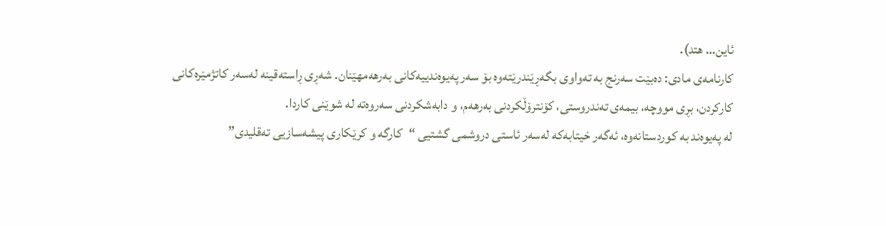ئاین… هتد).
کارنامەی مادی: دەبێت سەرنج بە تەواوی بگەڕێندرێتەوە بۆ سەر پەیوەندییەکانی بەرهەمهێنان. شەڕی ڕاستەقینە لەسەر کاتژمێرەکانی کارکردن، بڕی مووچە، بیمەی تەندروستی، کۆنترۆڵکردنی بەرهەم، و دابەشکردنی سەروەتە لە شوێنی کاردا.
لە پەیوەند بە کوردستانەوە، ئەگەر خیتابەکە لەسەر ئاستی دروشمی گشتیی “کارگە و کرێکاری پیشەسازیی تەقلیدی”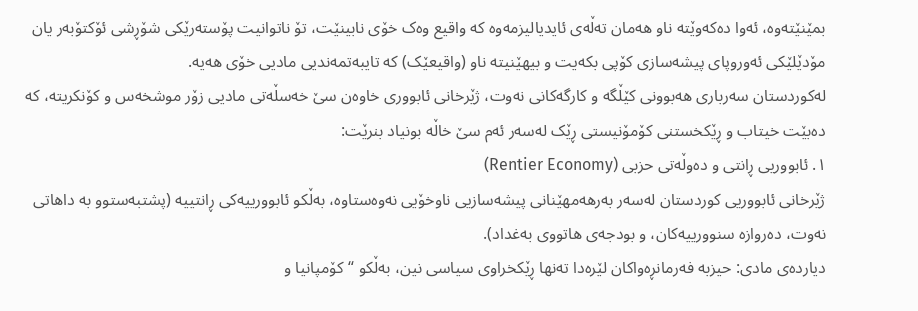بمێنێتەوە، ئەوا دەکەوێتە ناو هەمان تەڵەی ئایدیالیزمەوە کە واقیع وەک خۆی نابینێت، تۆ ناتوانیت پۆستەرێکی شۆڕشی ئۆکتۆبەر یان مۆدێلێکی ئەوروپای پیشەسازی کۆپی بکەیت و بیهێنیتە ناو (واقیعێک) کە تایبەتمەندیی مادیی خۆی هەیە.
لەکوردستان سەرباری هەبوونی کێڵگە و کارگەکانی نەوت، ژێرخانی ئابووری خاوەن سێ خەسڵەتی مادیی زۆر موشخەس و کۆنکریتە، کە دەبێت خیتاب و ڕێکخستنی کۆمۆنیستی ڕێک لەسەر ئەم سێ خاڵە بونیاد بنرێت:
١. ئابووریی ڕانتی و دەوڵەتی حزبی (Rentier Economy)
ژێرخانی ئابووریی کوردستان لەسەر بەرهەمهێنانی پیشەسازیی ناوخۆیی نەوەستاوە، بەڵکو ئابوورییەکی ڕانتییە (پشتبەستوو بە داهاتی نەوت، دەروازە سنوورییەکان، و بودجەی هاتووی بەغداد).
دیاردەی مادی: حیزبە فەرمانڕەواکان لێرەدا تەنها ڕێکخراوی سیاسی نین، بەڵکو “کۆمپانیا و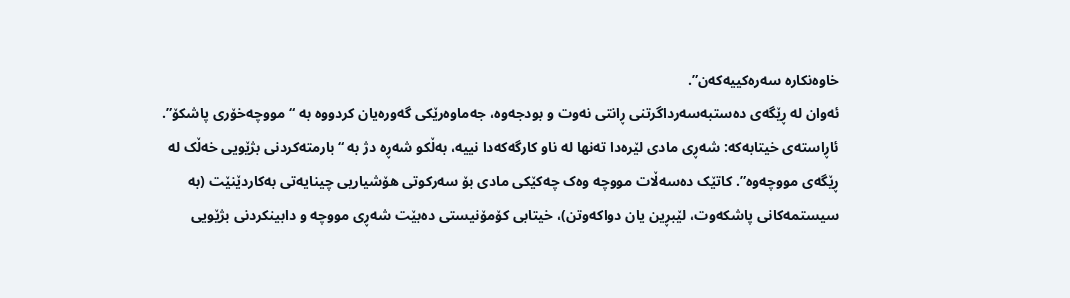خاوەنکارە سەرەکییەکەن”.
ئەوان لە ڕێگەی دەستبەسەرداگرتنی ڕانتی نەوت و بودجەوە، جەماوەرێکی گەورەیان کردووە بە “مووچەخۆری پاشکۆ”.
ئاڕاستەی خیتابەکە: شەڕی مادی لێرەدا تەنها لە ناو کارگەکەدا نییە، بەڵکو شەڕە دژ بە “بارمتەکردنی بژێویی خەڵک لە ڕێگەی مووچەوە”. کاتێک دەسەڵات مووچە وەک چەکێکی مادی بۆ سەرکوتی هۆشیاریی چینایەتی بەکاردێنێت (بە سیستمەکانی پاشکەوت، لێبڕین یان دواکەوتن)، خیتابی کۆمۆنیستی دەبێت شەڕی مووچە و دابینکردنی بژێویی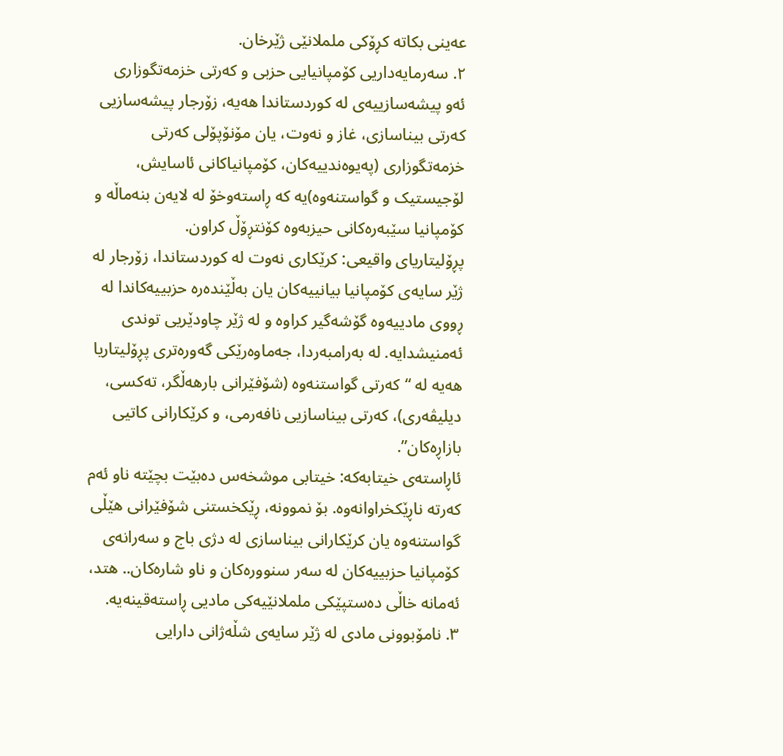عەینی بکاتە کڕۆکی ململانێی ژێرخان.
٢. سەرمایەداریی کۆمپانیایی حزبی و کەرتی خزمەتگوزاری
ئەو پیشەسازییەی لە کوردستاندا هەیە، زۆرجار پیشەسازیی کەرتی بیناسازی، غاز و نەوت، یان مۆنۆپۆلی کەرتی خزمەتگوزاری (پەیوەندییەکان، کۆمپانیاکانی ئاسایش، لۆجیستیک و گواستنەوە)یە کە ڕاستەوخۆ لە لایەن بنەماڵە و کۆمپانیا سێبەرەکانی حیزبەوە کۆنتڕۆڵ کراون.
پڕۆلیتاریای واقیعی: کرێکاری نەوت لە کوردستاندا، زۆرجار لە ژێر سایەی کۆمپانیا بیانییەکان یان بەڵێندەرە حزبییەکاندا لە ڕووی مادییەوە گۆشەگیر کراوە و لە ژێر چاودێریی توندی ئەمنیشدایە. لە بەرامبەردا، جەماوەرێکی گەورەتری پڕۆلیتاریا هەیە لە “کەرتی گواستنەوە (شۆفێرانی بارهەڵگر، تەکسی، دیلیڤەری)، کەرتی بیناسازیی نافەرمی، و کرێکارانی کاتیی بازاڕەکان”.
ئاڕاستەی خیتابەکە: خیتابی موشخەس دەبێت بچێتە ناو ئەم کەرتە ناڕێکخراوانەوە. بۆ نموونە، ڕێکخستنی شۆفێرانی هێڵی گواستنەوە یان کرێکارانی بیناسازی لە دژی باج و سەرانەی کۆمپانیا حزبییەکان لە سەر سنوورەکان و ناو شارەکان.. هتد، ئەمانە خاڵی دەستپێکی ململانێیەکی مادیی ڕاستەقینەیە.
٣. نامۆبوونی مادی لە ژێر سایەی شڵەژانی دارایی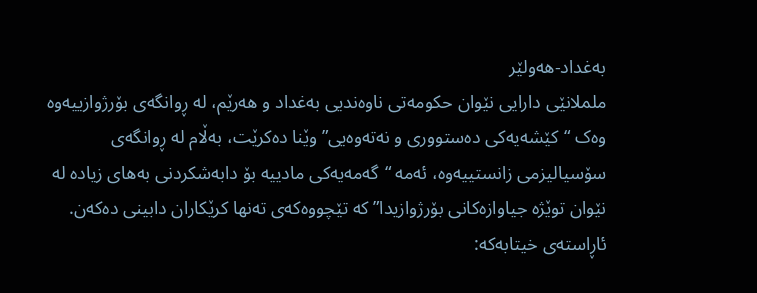بەغداد-هەولێر
ململانێی دارایی نێوان حکومەتی ناوەندیی بەغداد و هەرێم، لە ڕوانگەی بۆرژوازییەوە وەک “کێشەیەکی دەستووری و نەتەوەیی” وێنا دەکرێت، بەڵام لە ڕوانگەی سۆسیالیزمی زانستییەوە، ئەمە “گەمەیەکی مادییە بۆ دابەشکردنی بەهای زیادە لە نێوان توێژە جیاوازەکانی بۆرژوازیدا” کە تێچووەکەی تەنها کرێکاران دابینی دەکەن.
ئاڕاستەی خیتابەکە: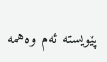پێویستە ئەم وەهمە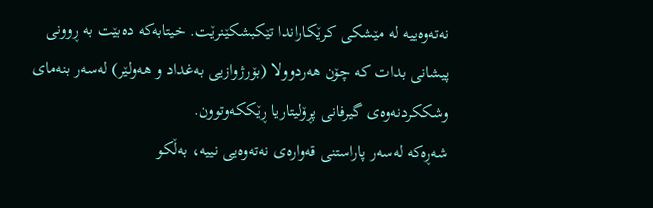نەتەوەییە لە مێشکی کرێکاراندا تێکبشکێنرێت. خیتابەکە دەبێت بە ڕوونی پیشانی بدات کە چۆن هەردوولا (بۆرژوازیی بەغداد و هەولێر) لەسەر بنەمای وشککردنەوەی گیرفانی پڕۆلیتاریا ڕێککەوتوون.
شەڕەکە لەسەر پاراستنی قەوارەی نەتەوەیی نییە، بەڵکو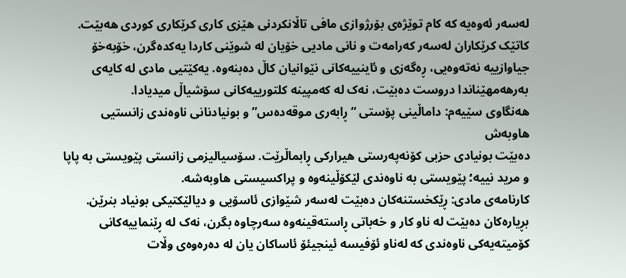لەسەر ئەوەیە کە کام توێژەی بۆرژوازی مافی تاڵانکردنی هێزی کاری کرێکاری کوردی هەبێت.
کاتێک کرێکاران لەسەر کەرامەت و نانی مادیی خۆیان لە شوێنی کاردا یەکدەگرن، خۆبەخۆ جیاوازییە نەتەوەیی، ڕەگەزی و ئاینییەکانی نێوانیان کاڵ دەبنەوە. یەکێتیی مادی لە کایەی بەرهەمهێناندا دروست دەبێت، نەک لە کەمپینە کلتورییەکانی سۆشیاڵ میدیادا.
هەنگاوی سێیەم: داماڵینی پۆستی “ڕابەری موقەدەس” و بونیادنانی ناوەندی زانستیی هاوبەش
دەبێت بونیادی حزبی کۆنەپەرستی هیرارکی ڕابماڵرێت. سۆسیالیزمی زانستی پێویستی بە پاپا و مرید نییە؛ پێویستی بە ناوەندی لێکۆڵینەوە و پراکسیستی هاوبەشە.
کارنامەی مادی: ڕێکخستنەکان دەبێت لەسەر شێوازی ئاسۆیی و دیالێکتیکی بونیاد بنرێن. بڕیارەکان دەبێت لە ناو کار و خەباتی ڕاستەقینەوە سەرچاوە بگرن، نەک لە ڕێنماییەکانی کۆمیتەیەکی ناوەندی کە لەناو ئۆفیسە ئینجیئۆ ئاساکان یان لە دەرەوەی وڵات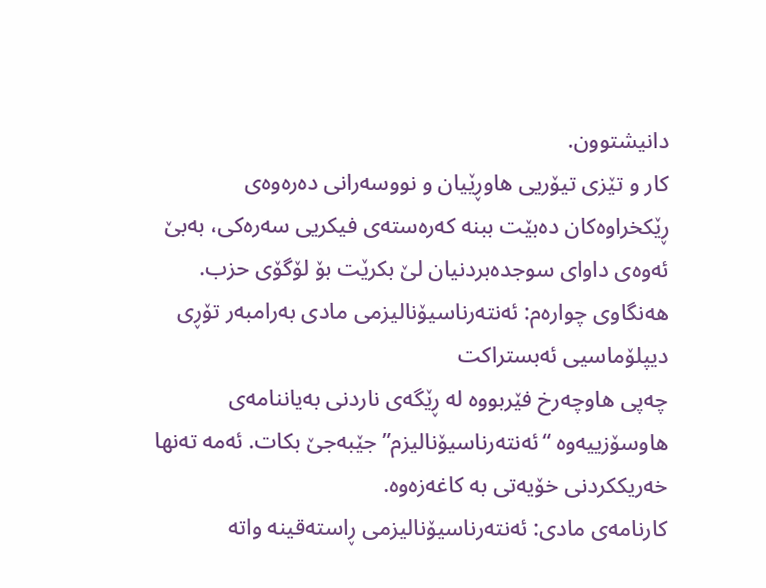دانیشتوون.
کار و تێزی تیۆریی هاوڕێیان و نووسەرانی دەرەوەی ڕێکخراوەکان دەبێت ببنە کەرەستەی فیکریی سەرەکی، بەبێ ئەوەی داوای سوجدەبردنیان لێ بکرێت بۆ لۆگۆی حزب.
هەنگاوی چوارەم: ئەنتەرناسیۆنالیزمی مادی بەرامبەر تۆڕی دیپلۆماسیی ئەبستراکت
چەپی هاوچەرخ فێربووە لە ڕێگەی ناردنی بەیاننامەی هاوسۆزییەوە “ئەنتەرناسیۆنالیزم” جێبەجێ بکات. ئەمە تەنها خەریککردنی خۆیەتی بە کاغەزەوە.
کارنامەی مادی: ئەنتەرناسیۆنالیزمی ڕاستەقینە واتە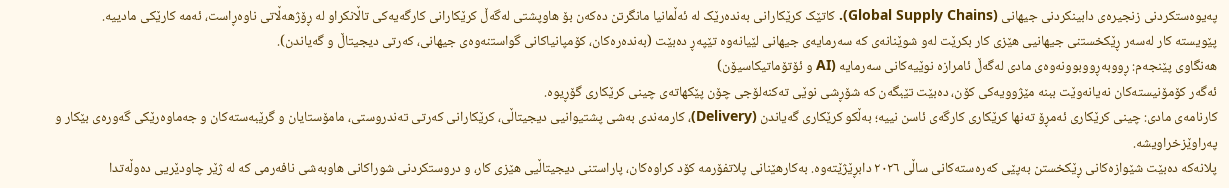پەیوەستکردنی زنجیرەی دابینکردنی جیهانی (Global Supply Chains). کاتێک کرێکارانی بەندەرێک لە ئەڵمانیا مانگرتن دەکەن بۆ هاوپشتی لەگەڵ کرێکارانی کارگەیەکی تاڵانکراو لە ڕۆژهەڵاتی ناوەڕاست، ئەمە کارێکی مادییە.
پێویستە کار لەسەر ڕێکخستنی جیهانیی هێزی کار بکرێت لەو شوێنانەی کە سەرمایەی جیهانی لێیانەوە تێپەڕ دەبێت (بەندەرەکان، کۆمپانیاکانی گواستنەوەی جیهانی، کەرتی دیجیتاڵ و گەیاندن).
هەنگاوی پێنجەم: ڕووبەڕووبوونەوەی مادی لەگەڵ ئامرازە نوێیەکانی سەرمایە (AI و ئۆتۆماتیکاسیۆن)
ئەگەر کۆمۆنیستەکان نەیانەوێت ببنە مێژوویەکی کۆن، دەبێت تێبگەن کە شۆڕشی نوێی تەکنەلۆجی چۆن پێکهاتەی چینی کرێکاری گۆڕیوە.
کارنامەی مادی: چینی کرێکاری ئەمڕۆ تەنها کرێکاری کارگەی ئاسن نییە؛ بەڵکو کرێکاری گەیاندن (Delivery)، کارمەندی بەشی پشتیوانیی دیجیتاڵی، کرێکارانی کەرتی تەندروستی، مامۆستایان و گرێبەستەکان و جەماوەرێکی گەورەی بێکار و پەراوێزخراویشە.
پلانەکە دەبێت شێوازەکانی ڕێکخستن بەپێی کەرەستەکانی ساڵی ٢٠٢٦ دابڕێژێتەوە. بەکارهێنانی پلاتفۆرمە کۆد کراوەکان، پاراستنی دیجیتاڵیی هێزی کار، و دروستکردنی شوراکانی هاوبەشی نافەرمی کە لە ژێر چاودێریی دەوڵەتدا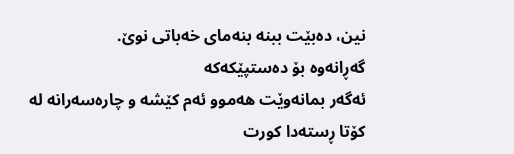نین، دەبێت ببنە بنەمای خەباتی نوێ.
گەڕانەوە بۆ دەستپێکەکە
ئەگەر بمانەوێت هەموو ئەم کێشە و چارەسەرانە لە کۆتا ڕستەدا کورت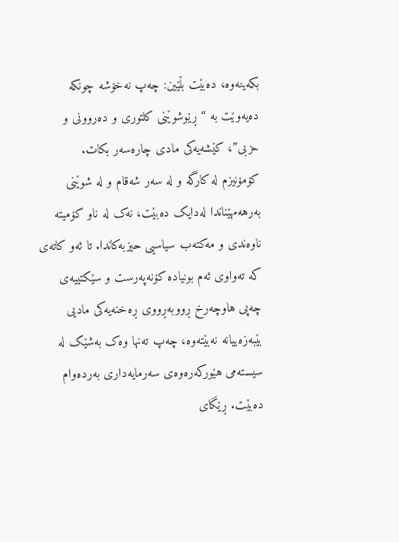بکەینەوە، دەبێت بڵێین: چەپ نەخۆشە چونکە دەیەوێت بە “ڕێوشوێنی کلتوری و دەروونی و حزبی”، کێشەیەکی مادی چارەسەر بکات.
کۆمۆنیزم لە کارگە و لە سەر شەقام و لە شوێنی بەرهەمهێناندا لەدایک دەبێت، نەک لە ناو کۆمیتە ناوەندی و مەکتەب سیاسیی حیزبەکاندا. تا ئەو کاتەی کە تەواوی ئەم بونیادە کۆنەپەرست و سێکتییەی چەپی هاوچەرخ ڕووبەڕووی ڕەخنەیەکی مادیی بێبەزەییانە نەبێتەوە، چەپ تەنها وەک بەشێک لە سیستەمی هێورکەرەوەی سەرمایەداری بەردەوام دەبێت. ڕێگای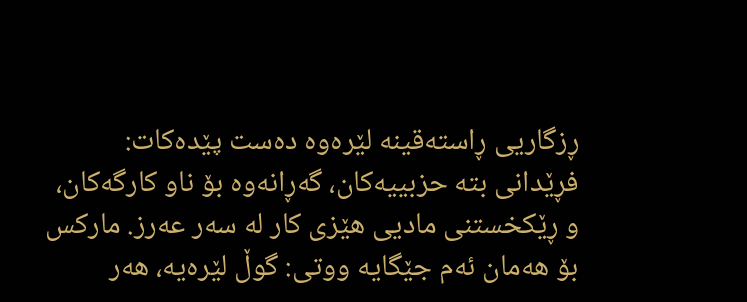ڕزگاریی ڕاستەقینە لێرەوە دەست پێدەکات: فڕێدانی بتە حزبییەکان، گەڕانەوە بۆ ناو کارگەکان، و ڕێکخستنی مادیی هێزی کار لە سەر عەرز. مارکس بۆ هەمان ئەم جێگایە ووتی: گوڵ لێرەیە، هەر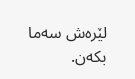لێرەش سەما بکەن.